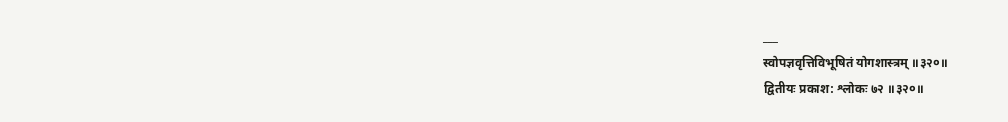___
स्वोपज्ञवृत्तिविभूषितं योगशास्त्रम् ॥३२०॥
द्वितीयः प्रकाश: श्लोकः ७२ ॥३२०॥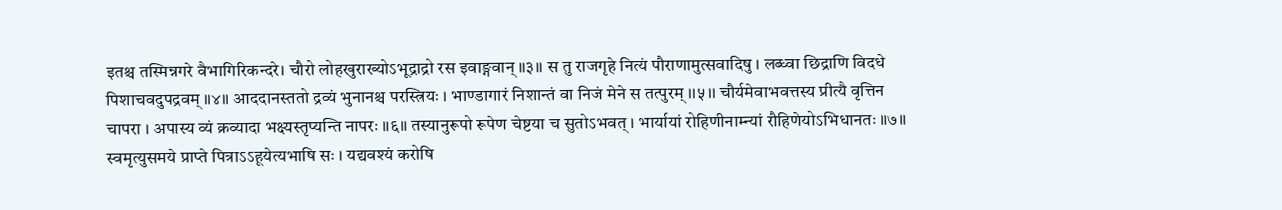इतश्च तस्मिन्नगरे वैभागिरिकन्दरे। चौरो लोहखुराख्योऽभूद्राद्रो रस इवाङ्गवान् ॥३॥ स तु राजगृहे नित्यं पौराणामुत्सवादिषु । लब्ध्वा छिद्राणि विदधे पिशाचवदुपद्रवम् ॥४॥ आददानस्ततो द्रव्यं भुनानश्च परस्त्रियः । भाण्डागारं निशान्तं वा निजं मेने स तत्पुरम् ।।५।। चौर्यमेवाभवत्तस्य प्रीत्यै वृत्तिन चापरा । अपास्य व्यं क्रव्यादा भक्ष्यस्तृप्यन्ति नापरः ॥६॥ तस्यानुरूपो रूपेण चेष्टया च सुतोऽभवत् । भार्यायां रोहिणीनाम्न्यां रौहिणेयोऽभिधानतः ॥७॥ स्वमृत्युसमये प्राप्ते पित्राऽऽहूयेत्यभाषि सः । यद्यवश्यं करोषि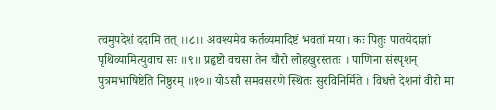त्वमुपदेशं ददामि तत् ।।८।। अवश्यमेव कर्तव्यमादिष्टं भवतां मया। कः पितुः पातयेदाज्ञां पृथिव्यामित्युवाच सः ॥९॥ प्रहृष्टो वचसा तेन चौरो लोहखुरस्ततः । पाणिना संस्पृशन् पुत्रमभाषिष्टेति निष्ठुरम् ॥१०॥ योऽसौ समवसरणे स्थितः सुरविनिर्मिते । विधत्ते देशनां वीरो मा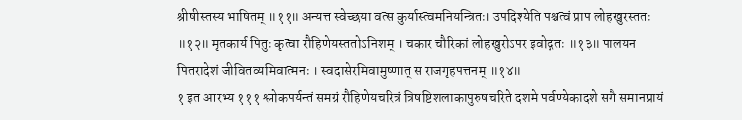श्रीषीस्तस्य भाषितम् ॥११॥ अन्यत्त स्वेच्छया वत्स कुर्यास्त्वमनियन्त्रितः। उपदिश्येति पश्चत्वं प्राप लोहखुरस्ततः ॥१२॥ मृतकार्य पितुः कृत्वा रौहिणेयस्ततोऽनिशम् । चकार चौरिकां लोहखुरोऽपर इवोद्गतः ॥१३॥ पालयन पितरादेशं जीवितव्यमिवात्मनः । स्वदासेरमिवामुष्णात् स राजगृहपत्तनम् ॥१४॥
१ इत आरभ्य १११ श्लोकपर्यन्तं समग्रं रौहिणेयचरित्रं त्रिषष्टिशलाकापुरुषचरिते दशमे पर्वण्येकादशे सगै समानप्रायं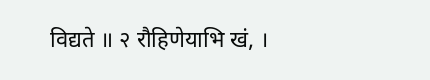विद्यते ॥ २ रौहिणेयाभि खं, ।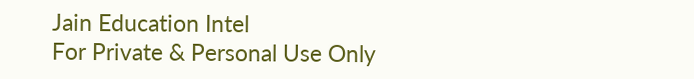Jain Education Intel
For Private & Personal Use Only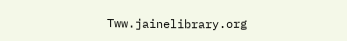Tww.jainelibrary.org